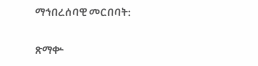ማኅበረሰባዊ መርበባት:

ጽማቍ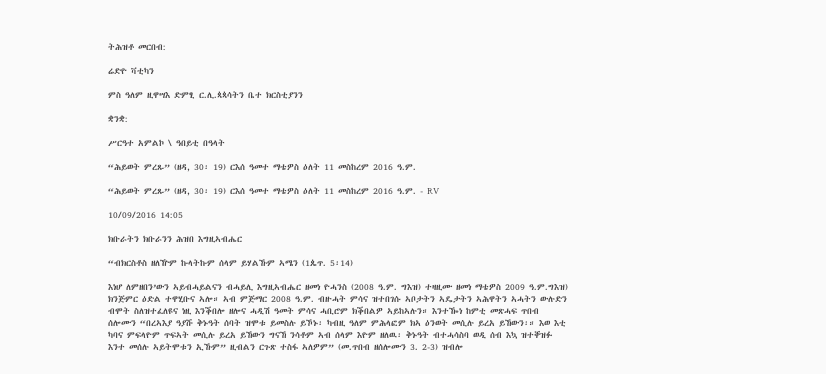ትሕዝቶ መርበብ:

ሬድዮ ቫቲካን

ምስ ዓለም ዚዋሣእ ድምፂ ር.ሊ.ጳጳሳትን ቤተ ክርስቲያንን

ቋንቋ:

ሥርዓተ አምልኮ \ ዓበይቲ በዓላት

“ሕይወት ምረጹ” (ዘዳ, 30፡ 19) ርእሰ ዓመተ ማቴዎስ ዕለት 11 መስከረም 2016 ዓ.ም.

“ሕይወት ምረጹ” (ዘዳ, 30፡ 19) ርእሰ ዓመተ ማቴዎስ ዕለት 11 መስከረም 2016 ዓ.ም. - RV

10/09/2016 14:05

ክቡራትን ክቡራንን ሕዝበ እግዚኣብሔር

“ብክርስቶስ ዘለዅም ኩላትኩም ሰላም ይሃልኹም ኣሜን (1ጴጥ. 5፡14)

እነሆ ለምዘበን’ውን ኣይብሓይልናን ብሓይሊ እግዚኣብሔር ዘመነ ዮሓንስ (2008 ዓ.ም. ግእዝ) ተዛዚሙ ዘመነ ማቴዎስ 2009 ዓ.ም.ግእዝ) ክንጅምር ዕድል ተዋሂቡና ኣሎ። ኣብ ምጅማር 2008 ዓ.ም. ብዙሓት ምሳና ዝተበገሱ ኣቦታትን ኣዴታትን ኣሕዋትን ኣሓትን ውሉድን ብሞት ስለዝተፈለዩና ነዚ እንቕበሎ ዘሎና ሓዲሽ ዓመት ምሳና ሓቢሮም ክቕበልዎ ኣይከኣሉን። እንተዀነ ከምቲ መጽሓፍ ጥበብ ሰሎሙን “በረኣእያ ዓያሹ ቅኑዓት ሰባት ዝሞቱ ይመስሉ ይኾኑ፡ ካብዚ ዓለም ምሕላፎም ክኣ ዕንወት መሲሉ ይረአ ይኸውን፡። እወ እቲ ካባና ምፍላዮም ጥፍኣት መሲሉ ይረአ ይኸውን ግናኸ ንሳቶም ኣብ ሰላም እዮም ዘለዉ፡ ቅኑዓት ብተሓሳስባ ወዲ ሰብ እኳ ዝተቐዝፉ እንተ መሰሉ ኣይትሞቱን ኢኹም” ዚብልን ርጉጽ ተስፋ ኣለዎም” (መ.ጥበብ ዘሰሎሙን 3. 2-3) ዝብሎ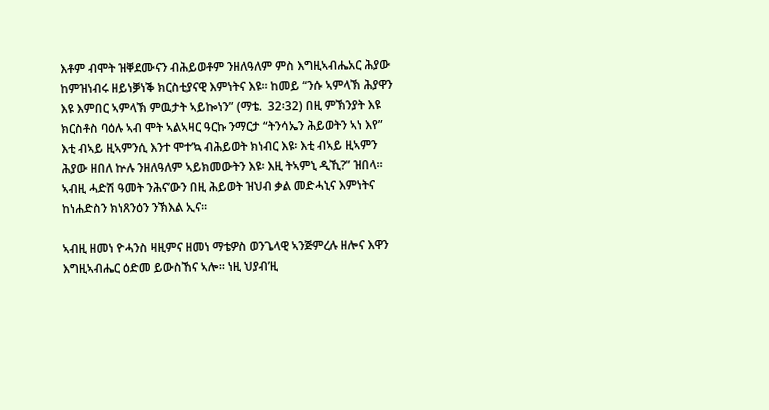እቶም ብሞት ዝቐደሙናን ብሕይወቶም ንዘለዓለም ምስ እግዚኣብሔአር ሕያው ከምዝነብሩ ዘይነቓነቕ ክርስቲያናዊ እምነትና እዩ። ከመይ “ንሱ ኣምላኽ ሕያዋን እዩ እምበር ኣምላኽ ምዉታት ኣይኰነን” (ማቴ.  32፡32) በዚ ምኽንያት እዩ ክርስቶስ ባዕሉ ኣብ ሞት ኣልኣዛር ዓርኩ ንማርታ “ትንሳኤን ሕይወትን ኣነ እየ” እቲ ብኣይ ዚኣምንሲ እንተ ሞተ’ኳ ብሕይወት ክነብር እዩ፡ እቲ ብኣይ ዚኣምን ሕያው ዘበለ ኵሉ ንዘለዓለም ኣይክመውትን እዩ፡ እዚ ትኣምኒ ዲኺ?” ዝበላ። ኣብዚ ሓድሽ ዓመት ንሕና’ውን በዚ ሕይወት ዝህብ ቃል መድሓኒና እምነትና ከነሐድስን ክነጸንዕን ንኽእል ኢና።

ኣብዚ ዘመነ ዮሓንስ ዛዚምና ዘመነ ማቴዎስ ወንጌላዊ ኣንጅምረሉ ዘሎና እዋን እግዚኣብሔር ዕድመ ይውስኸና ኣሎ። ነዚ ህያብ’ዚ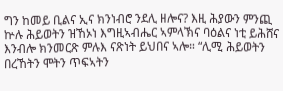ግን ከመይ ቢልና ኢና ክንነብሮ ንደሊ ዘሎና? እዚ ሕያውን ምንጪ ኵሉ ሕይወትን ዝኸኦነ እግዚኣብሔር ኣምላኽና ባዕልና ነቲ ይሕሸና እንብሎ ክንመርጽ ምሉእ ናጽነት ይህበና ኣሎ። “ሊሚ ሕይወትን በረኸትን ሞትን ጥፍኣትን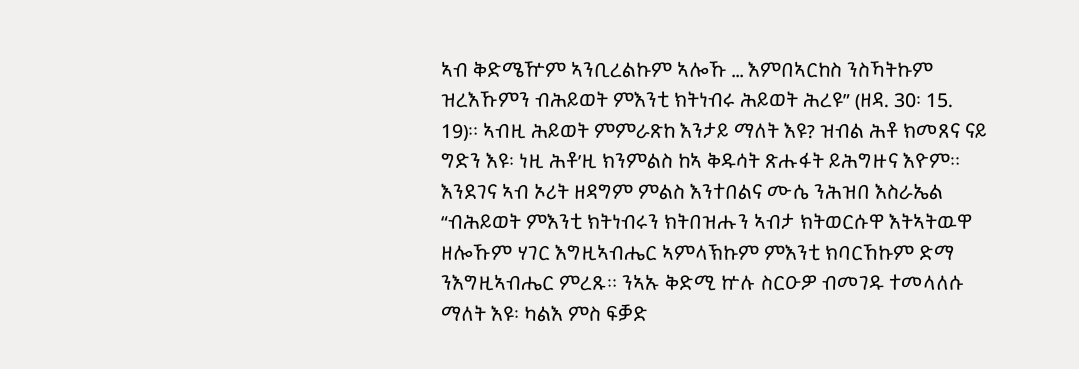ኣብ ቅድሜዅም ኣንቢረልኩም ኣሎኹ … እምበኣርከስ ንስኻትኩም ዝረእኹምን ብሕይወት ምእንቲ ክትነብሩ ሕይወት ሕረዩ” (ዘዳ. 30፡ 15.   19)። ኣብዚ ሕይወት ምምራጽከ እንታይ ማለት እዩ? ዝብል ሕቶ ክመጸና ናይ ግድን እዩ፡ ነዚ ሕቶ’ዚ ክንምልስ ከኣ ቅዱሳት ጽሑፋት ይሕግዙና እዮም። እንደገና ኣብ ኦሪት ዘዳግም ምልስ እንተበልና ሙሴ ንሕዝበ እስራኤል “ብሕይወት ምእንቲ ክትነብሩን ክትበዝሑን ኣብታ ክትወርሱዋ እትኣትዉዋ ዘሎኹም ሃገር እግዚኣብሔር ኣምላኽኩም ምእንቲ ክባርኸኩም ድማ ንእግዚኣብሔር ምረጹ። ንኣኡ ቅድሚ ኵሉ ስርዑዎ ብመገዱ ተመላለሱ ማለት እዩ፡ ካልእ ምስ ፍቓድ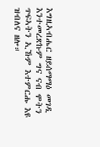እግዚኣብሔር ዘይሰማማዕ መገዲ እንተመረጽኩም ግና ናብ ሞትን ጥፍኣትን ኢኹም እተምርሑ እዩ ዝብለና ዘሎ።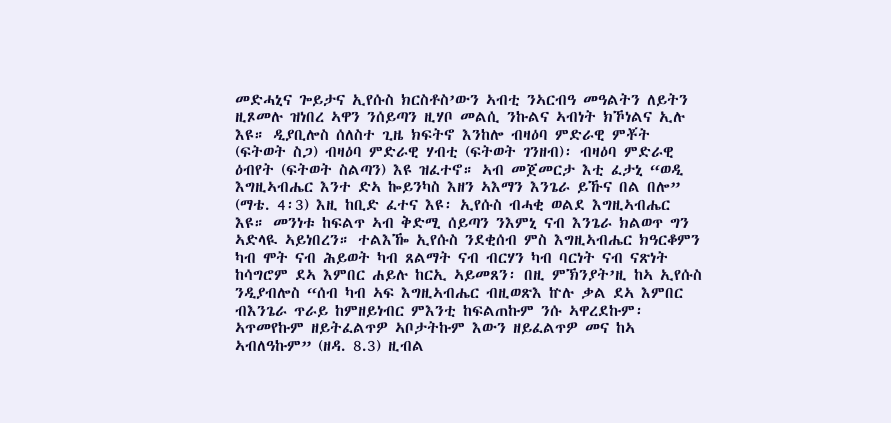መድሓኒና ጐይታና ኢየሱስ ክርስቶስ’ውን ኣብቲ ንኣርብዓ መዓልትን ለይትን ዚጾመሉ ዝነበረ ኣዋን ንሰይጣን ዚሃቦ መልሲ ንኩልና ኣብነት ክኾነልና ኢሉ እዩ። ዲያቢሎስ ሰለስተ ጊዜ ክፍትኖ እንከሎ ብዛዕባ ምድራዊ ምቾት (ፍትወት ስጋ) ብዛዕባ ምድራዊ ሃብቲ (ፍትወት ገንዘብ)፡ ብዛዕባ ምድራዊ ዕብየት (ፍትወት ስልጣን) እዩ ዝፈተኖ። ኣብ መጀመርታ እቲ ፈታኒ “ወዲ እግዚኣብሔር እንተ ድኣ ኰይንካስ እዘን ኣእማን እንጌራ ይኹና በል በሎ” (ማቴ. 4፡3) እዚ ከቢድ ፈተና እዩ፡ ኢየሱስ ብሓቂ ወልደ እግዚኣብሔር እዩ። መንነቱ ከፍልጥ ኣብ ቅድሚ ሰይጣን ንእምኒ ናብ እንጌራ ክልወጥ ግን ኣድላዪ ኣይነበረን። ተልእዀ ኢየሱስ ንደቂሰብ ምስ እግዚኣብሔር ክዓርቆምን ካብ ሞት ናብ ሕይወት ካብ ጸልማት ናብ ብርሃን ካብ ባርነት ናብ ናጽነት ከሳግሮም ደኣ እምበር ሐይሉ ከርኢ ኣይመጸን፡ በዚ ምኽንያት’ዚ ከኣ ኢየሱስ ንዲያብሎስ “ሰብ ካብ ኣፍ እግዚኣብሔር ብዚወጽእ ኵሉ ቃል ደኣ እምበር ብእንጌራ ጥራይ ከምዘይነብር ምእንቲ ከፍልጠኩም ንሱ ኣዋረደኩም፡ ኣጥመየኩም ዘይትፈልጥዎ ኣቦታትኩም እውን ዘይፈልጥዎ መና ከኣ ኣብለዓኩም” (ዘዳ. 8.3) ዚብል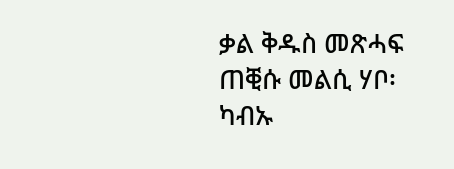ቃል ቅዱስ መጽሓፍ ጠቒሱ መልሲ ሃቦ፡ ካብኡ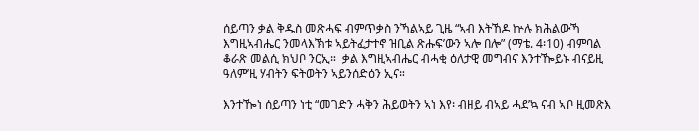ሰይጣን ቃል ቅዱስ መጽሓፍ ብምጥቃስ ንኻልኣይ ጊዜ “ኣብ እትኸዶ ኵሉ ክሕልውኻ እግዚኣብሔር ንመላእኽቱ ኣይትፈታተኖ ዝቢል ጽሑፍ’ውን ኣሎ በሎ” (ማቴ. 4፡10) ብምባል ቆራጽ መልሲ ክህቦ ንርኢ።  ቃል እግዚኣብሔር ብሓቂ ዕለታዊ መግብና እንተዀይኑ ብናይዚ ዓለም’ዚ ሃብትን ፍትወትን ኣይንሰድዕን ኢና።

እንተዀነ ሰይጣን ነቲ “መገድን ሓቅን ሕይወትን ኣነ እየ፡ ብዘይ ብኣይ ሓደ’ኳ ናብ ኣቦ ዚመጽእ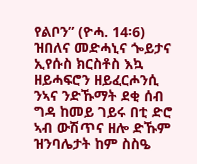የልቦን” (ዮሓ. 14፡6) ዝበለና መድሓኒና ጐይታና ኢየሱስ ክርስቶስ እኳ ዘይሓፍሮን ዘይፈርሖንሲ ንኣና ንድኹማት ደቂ ሰብ ግዳ ከመይ ገይሩ በቲ ድሮ ኣብ ውሽጥና ዘሎ ድኹም ዝንባሌታት ከም ስስዔ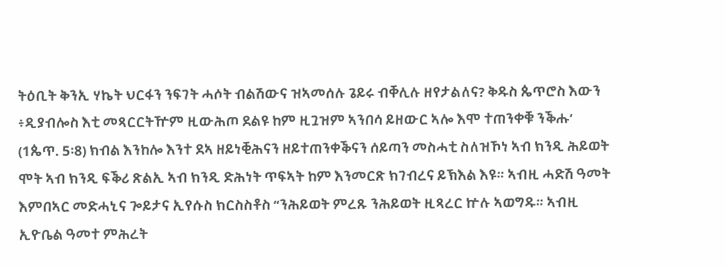ትዕቢት ቅንኢ ሃኬት ህርፋን ንፍገት ሓሶት ብልሽውና ዝኣመሰሉ ጌይሩ ብቐሊሉ ዘየታልለና? ቅዱስ ጴጥሮስ እውን ፥ዲያብሎስ እቲ መጻርርትዅም ዚውሕጦ ደልዩ ከም ዚጓዝም ኣንበሳ ይዘውር ኣሎ እሞ ተጠንቀቑ ንቕሑ’ (1ጴጥ. 5፡8) ክብል እንከሎ እንተ ደኣ ዘይነቒሕናን ዘይተጠንቀቕናን ሰይጣን መስሓቲ ስለዝኾነ ኣብ ክንዲ ሕይወት ሞት ኣብ ክንዲ ፍቕሪ ጽልኢ ኣብ ክንዲ ድሕነት ጥፍኣት ከም እንመርጽ ክገብረና ይኽእል እዩ። ኣብዚ ሓድሽ ዓመት እምበኣር መድሓኒና ጐይታና ኢየሱስ ክርስስቶስ “ንሕይወት ምረጹ ንሕይወት ዚጻረር ኵሉ ኣወግዱ። ኣብዚ ኢዮቤል ዓመተ ምሕረት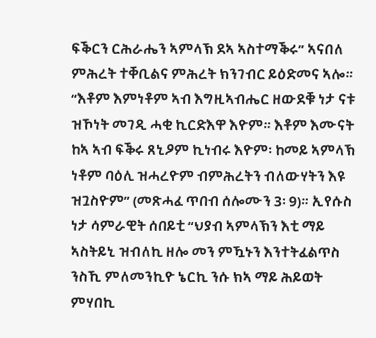ፍቕርን ርሕራሔን ኣምላኽ ደኣ ኣስተማቕሩ” ኣናበለ ምሕረት ተቐቢልና ምሕረት ክንገብር ይዕድመና ኣሎ። “እቶም እምነቶም ኣብ እግዚኣብሔር ዘውደቑ ነታ ናቱ ዝኾነት መገዲ ሓቂ ኪርድእዋ እዮም። እቶም እሙናት ከኣ ኣብ ፍቕሩ ጸኒዖም ኪነብሩ እዮም፡ ከመይ ኣምላኽ ነቶም ባዕሊ ዝሓረዮም ብምሕረትን ብለውሃትን እዩ ዝጓስዮም” (መጽሓፈ ጥበብ ሰሎሙን 3፡ 9)። ኢየሱስ ነታ ሳምራዊት ሰበይቲ “ህያብ ኣምላኽን እቲ ማይ ኣስትይኒ ዝብለኪ ዘሎ መን ምዃኑን እንተትፈልጥስ ንስኺ ምለመንኪዮ ኔርኪ ንሱ ክኣ ማይ ሕይወት ምሃበኪ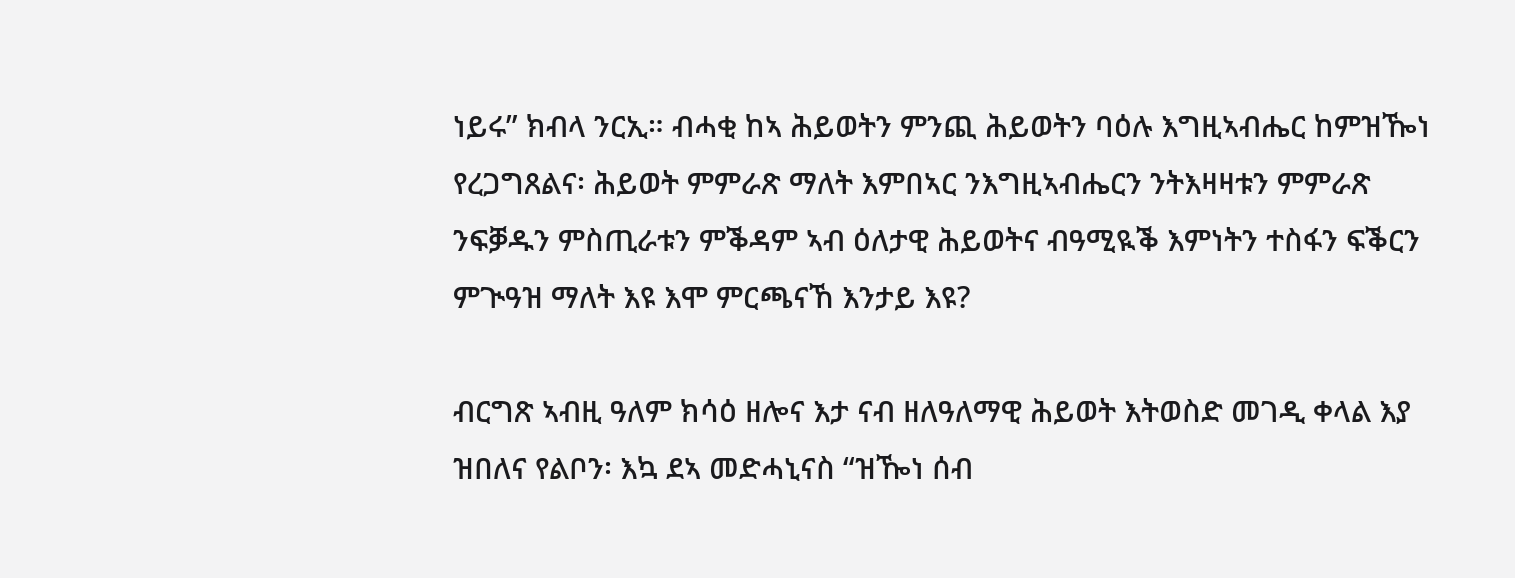ነይሩ” ክብላ ንርኢ። ብሓቂ ከኣ ሕይወትን ምንጪ ሕይወትን ባዕሉ እግዚኣብሔር ከምዝዀነ የረጋግጸልና፡ ሕይወት ምምራጽ ማለት እምበኣር ንእግዚኣብሔርን ንትእዛዛቱን ምምራጽ ንፍቓዱን ምስጢራቱን ምቕዳም ኣብ ዕለታዊ ሕይወትና ብዓሚዪቕ እምነትን ተስፋን ፍቕርን ምጒዓዝ ማለት እዩ እሞ ምርጫናኸ እንታይ እዩ?

ብርግጽ ኣብዚ ዓለም ክሳዕ ዘሎና እታ ናብ ዘለዓለማዊ ሕይወት እትወስድ መገዲ ቀላል እያ ዝበለና የልቦን፡ እኳ ደኣ መድሓኒናስ “ዝዀነ ሰብ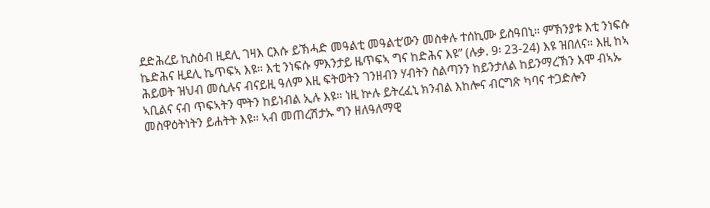ደድሕረይ ኪስዕብ ዚደሊ ገዛእ ርእሱ ይኽሓድ መዓልቲ መዓልቲ’ውን መስቀሉ ተሰኪሙ ይስዓበኒ። ምኽንያቱ እቲ ንነፍሱ ኬድሕና ዚደሊ ኬጥፍኣ እዩ። እቲ ንነፍሱ ምእንታይ ዜጥፍኣ ግና ከድሕና እዩ” (ሉቃ. 9፡ 23-24) እዩ ዝበለና። እዚ ከኣ ሕይወት ዝህብ መሲሉና ብናይዚ ዓለም እዚ ፍትወትን ገንዘብን ሃብትን ስልጣንን ከይንታለል ከይንማረኽን እሞ ብኣኡ ኣቢልና ናብ ጥፍኣትን ሞትን ከይነብል ኢሉ እዩ። ነዚ ኵሉ ይትረፈኒ ክንብል እከሎና ብርግጽ ካባና ተጋድሎን መስዋዕትነትን ይሐትት እዩ። ኣብ መጠረሽታኡ ግን ዘለዓለማዊ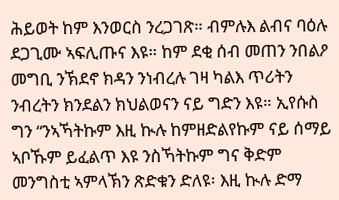ሕይወት ከም እንወርስ ንረጋገጽ። ብምሉእ ልብና ባዕሉ ደጋጊሙ ኣፍሊጡና እዩ። ከም ደቂ ሰብ መጠን ንበልዖ መግቢ ንኽደኖ ክዳን ንነብረሉ ገዛ ካልእ ጥሪትን ንብረትን ክንደልን ክህልወናን ናይ ግድን እዩ። ኢየሱስ ግን “ንኣኻትኩም እዚ ኲሉ ከምዘድልየኩም ናይ ሰማይ ኣቦኹም ይፈልጥ እዩ ንስኻትኩም ግና ቅድም መንግስቲ ኣምላኽን ጽድቁን ድለዩ፡ እዚ ኲሉ ድማ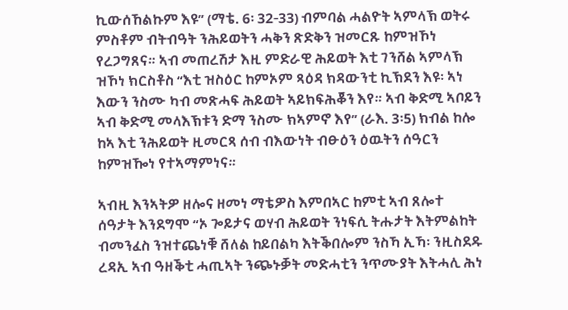ኪውሰኸልኩም እዩ” (ማቴ. 6፡ 32-33) ብምባል ሓልዮት ኣምላኽ ወትሩ ምስቶም ብትብዓት ንሕይወትን ሓቅን ጽድቅን ዝመርጹ ከምዝኾነ የረጋግጸና። ኣብ መጠረሽታ እዚ ምድራዊ ሕይወት እቲ ገንሸል ኣምላኽ ዝኾነ ክርስቶስ “እቲ ዝስዕር ከምኦም ጻዕዳ ክዳውንቲ ኪኽደን እዩ፡ ኣነ እውን ንስሙ ካብ መጽሓፍ ሕይወት ኣይክፍሕቖን እየ። ኣብ ቅድሚ ኣቦይን ኣብ ቅድሚ መላእኽቱን ድማ ንስሙ ክኣምኖ እየ” (ራእ. 3፡5) ክብል ከሎ ከኣ እቲ ንሕይወት ዚመርጻ ሰብ ብእውነት ብፁዕን ዕዉትን ሰዓርን ከምዝዀነ የተኣማምነና።

ኣብዚ እንኣትዎ ዘሎና ዘመነ ማቴዎስ እምበኣር ከምቲ ኣብ ጸሎተ ሰዓታት እንደግሞ “ኦ ጐይታና ወሃብ ሕይወት ንነፍሲ ትሑታት እትምልከት ብመንፈስ ንዝተጨነቑ ሸለል ከይበልካ እትቕበሎም ንስኻ ኢኻ፡ ንዚስደዱ ረዳኢ ኣብ ዓዘቕቲ ሓጢኣት ንጭኑቓት መድሓቲን ንጥሙያት እትሓሊ ሕነ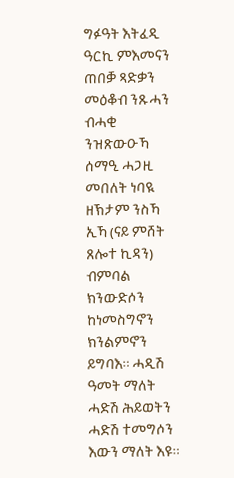ግፉዓት እትፈዲ ዓርኪ ምእመናን ጠበቓ ጻድቃን መዕቆብ ንጹሓን ብሓቂ ንዝጽውዑኻ ሰማዒ ሓጋዚ መበለት ነባዪ ዘኽታም ንስኻ ኢኻ (ናይ ምሸት ጸሎተ ኪዳን) ብምባል ክንውድሶን ከነመስግኖን ክንልምኖን ይግባእ። ሓዲሽ ዓመት ማለት ሓድሽ ሕይወትን ሓድሽ ተመግሶን እውን ማለት እዩ።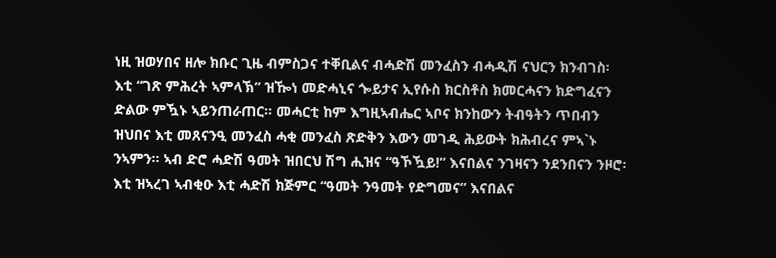ነዚ ዝወሃበና ዘሎ ክቡር ጊዜ ብምስጋና ተቐቢልና ብሓድሽ መንፈስን ብሓዲሽ ናህርን ክንብገስ፡ እቲ “ገጽ ምሕረት ኣምላኽ” ዝዀነ መድሓኒና ጐይታና ኢየሱስ ክርስቶስ ክመርሓናን ክድግፈናን ድልው ምዃኑ ኣይንጠራጠር። መሓርቲ ከም እግዚኣብሔር ኣቦና ክንከውን ትብዓትን ጥበብን ዝህበና እቲ መጸናንዒ መንፈስ ሓቂ መንፈስ ጽድቅን እውን መገዲ ሕይውት ክሕብረና ምኣ`ኑ ንኣምን። ኣብ ድሮ ሓድሽ ዓመት ዝበርህ ሽግ ሒዝና “ዓኾዃይ!” እናበልና ንገዛናን ንደንበናን ንዞሮ፡ እቲ ዝኣረገ ኣብቂዑ እቲ ሓድሽ ክጅምር “ዓመት ንዓመት የድግመና” እናበልና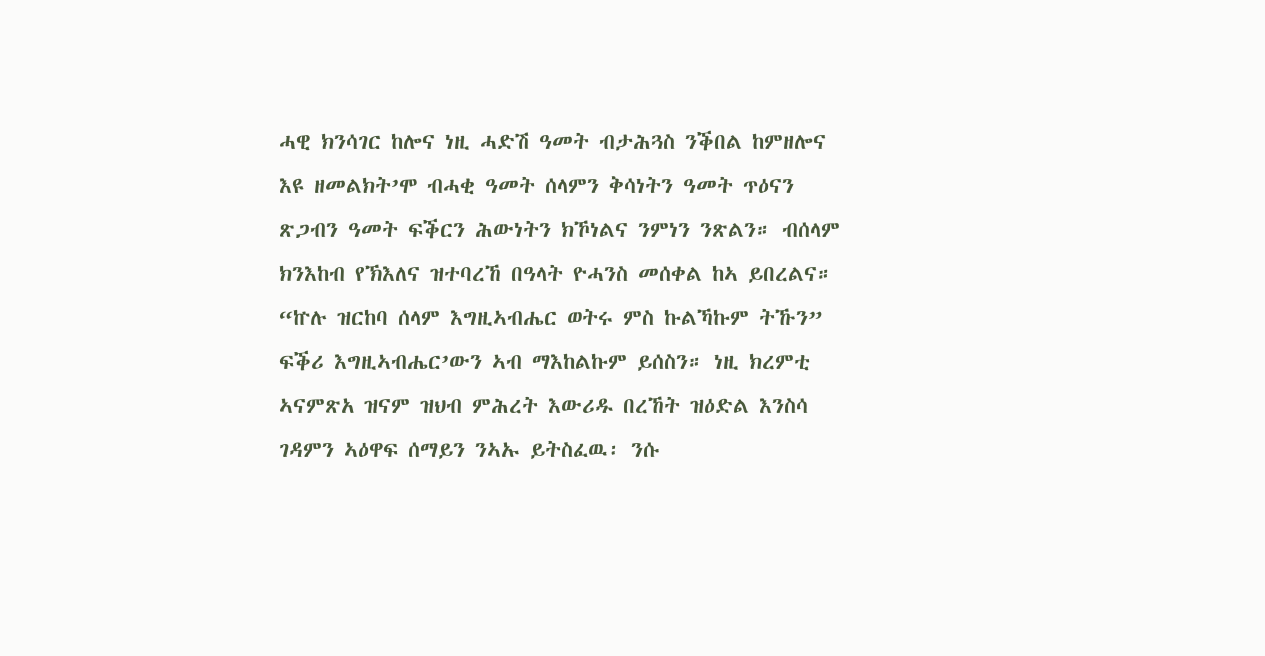ሓዊ ክንሳገር ከሎና ነዚ ሓድሽ ዓመት ብታሕጓስ ንቕበል ከምዘሎና እዩ ዘመልክት’ሞ ብሓቂ ዓመት ሰላምን ቅሳነትን ዓመት ጥዕናን ጽጋብን ዓመት ፍቕርን ሕውነትን ክኾነልና ንምነን ንጽልን። ብሰላም ክንእከብ የኽእለና ዝተባረኸ በዓላት ዮሓንስ መሰቀል ከኣ ይበረልና። “ኵሉ ዝርከባ ሰላም እግዚኣብሔር ወትሩ ምስ ኩልኻኩም ትኹን” ፍቕሪ እግዚኣብሔር’ውን ኣብ ማእከልኩም ይሰስን። ነዚ ክረምቲ ኣናምጽአ ዝናም ዝህብ ምሕረት እውሪዱ በረኸት ዝዕድል እንስሳ ገዳምን ኣዕዋፍ ሰማይን ንኣኡ ይትስፈዉ፡ ንሱ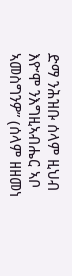ድማ ንሕዝቡ ሰላም ዚህብ እዮ’ሞ ንእግዚኣብሔር ኣቦ ኣመስግንዎ” (ሰላም ዘዘመነ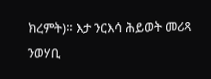ክረምት)። እታ ንርእሳ ሕይወት መሪጻ ንወሃቢ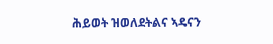ሕይወት ዝወለደትልና ኣዴናን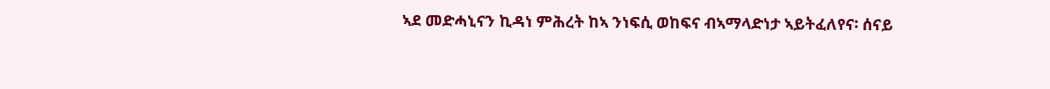ኣደ መድሓኒናን ኪዳነ ምሕረት ከኣ ንነፍሲ ወከፍና ብኣማላድነታ ኣይትፈለየና፡ ሰናይ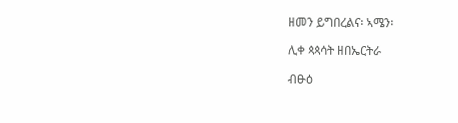ዘመን ይግበረልና፡ ኣሜን፡

ሊቀ ጳጳሳት ዘበኤርትራ

ብፁዕ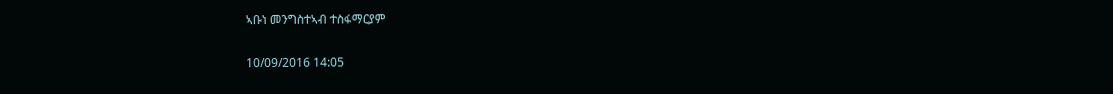ኣቡነ መንግስተኣብ ተስፋማርያም

10/09/2016 14:05